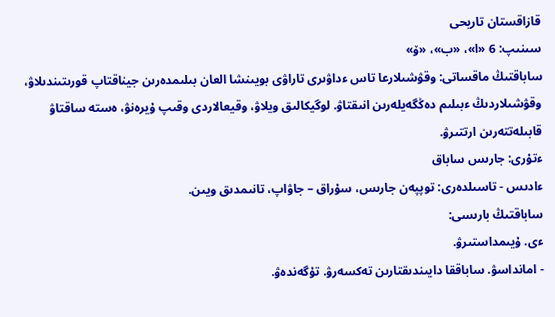قازاقستان تاريحى
سىنىپ: 6 «ا»، «ب»، «ۆ»
ساباقتىڭ ماقساتى: وقۋشىلارعا تاس ءداۋىرى تاراۋى بويىنشا العان بىلىمدەرىن جيناقتاپ قورىتىندىلاۋ، وقۋشىلاردىڭ ءبىلىم دەڭگەيلەرىن انىقتاۋ. لوگيكالىق ويلاۋ، وقيعالاردى وقىپ ۇيرەنۋ، ەستە ساقتاۋ قابىلەتتەرىن ارتتىرۋ.
ءتۇرى: جارىس ساباق
ءادىس - تاسىلدەرى: توپپەن جارىس، سۇراق – جاۋاپ، تانىمدىق ويىن.
ساباقتىڭ بارىسى:
ءى. ۇيىمداستىرۋ.
- امانداسۋ. ساباققا دايىندىقتارىن تەكسەرۋ. تۇگەندەۋ.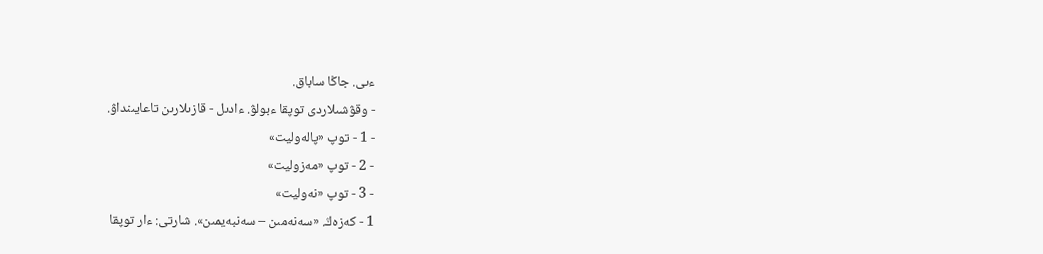ءىى. جاڭا ساباق.
- وقۋشىلاردى توپقا ءبولۋ. ءادىل - قازىلارىن تاعايىنداۋ.
- 1 - توپ «پالەوليت»
- 2 - توپ «مەزوليت»
- 3 - توپ «نەوليت»
1 - كەزەڭ. «سەنەمىن – سەنبەيمىن». شارتى: ءار توپقا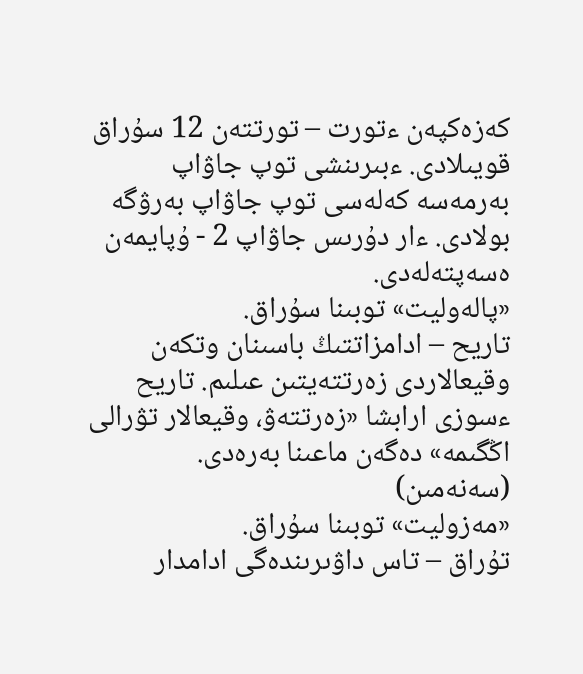كەزەكپەن ءتورت – تورتتەن 12 سۇراق قويىلادى. ءبىرىنشى توپ جاۋاپ بەرمەسە كەلەسى توپ جاۋاپ بەرۋگە بولادى. ءار دۇرىس جاۋاپ 2 - ۇپايمەن ەسەپتەلەدى.
«پالەوليت» توبىنا سۇراق.
تاريح – ادامزاتتىڭ باسىنان وتكەن وقيعالاردى زەرتتەيتىن عىلىم. تاريح ءسوزى ارابشا «زەرتتەۋ، وقيعالار تۋرالى اڭگىمە» دەگەن ماعىنا بەرەدى. (سەنەمىن)
«مەزوليت» توبىنا سۇراق.
تۇراق – تاس داۋىرىندەگى ادامدار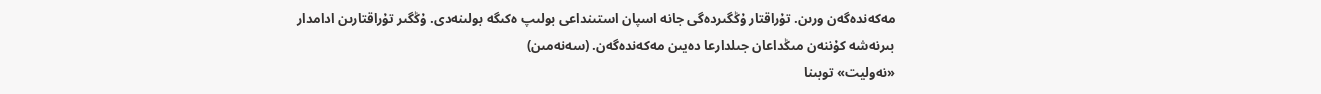مەكەندەگەن ورىن. تۇراقتار ۇڭگىردەگى جانە اسپان استىنداعى بولىپ ەكىگە بولىنەدى. ۇڭگىر تۇراقتارىن ادامدار بىرنەشە كۇننەن مىڭداعان جىلدارعا دەيىن مەكەندەگەن. (سەنەمىن)
«نەوليت» توبىنا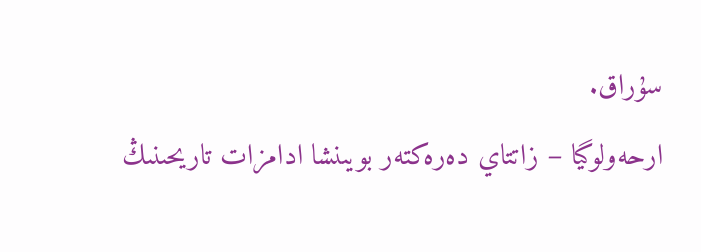سۇراق.
ارحەولوگيا – زاتتاي دەرەكتەر بويىنشا ادامزات تاريحىنىڭ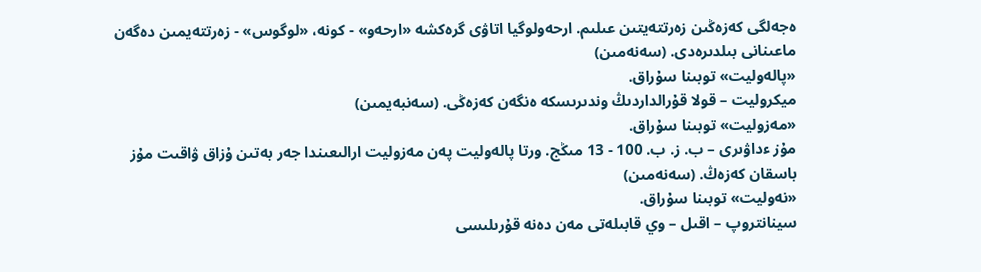ەجەلگى كەزەڭىن زەرتتەيتىن عىلىم. ارحەولوگيا اتاۋى گرەكشە «ارحەو» - كونە، «لوگوس» - زەرتتەيمىن دەگەن ماعىنانى بىلدىرەدى. (سەنەمىن)
«پالەوليت» توبىنا سۇراق.
ميكروليت – قولا قۇرالداردىڭ وندىرىسكە ەنگەن كەزەڭى. (سەنبەيمىن)
«مەزوليت» توبىنا سۇراق.
مۇز ءداۋىرى – ب. ز. ب. 100 - 13 مىڭج. ورتا پالەوليت پەن مەزوليت ارالىعىندا جەر بەتىن ۇزاق ۋاقىت مۇز باسقان كەزەڭ. (سەنەمىن)
«نەوليت» توبىنا سۇراق.
سينانتروپ – اقىل – وي قابىلەتى مەن دەنە قۇرىلىسى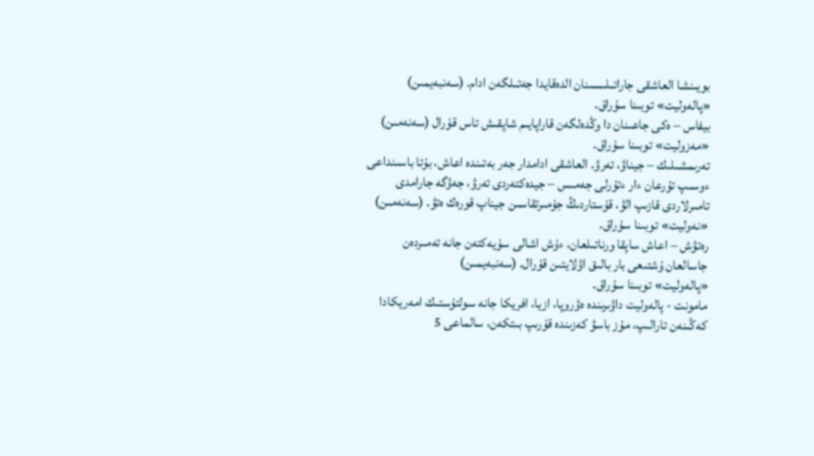بويىنشا العاشقى جاراتىلىسىنان الدەقايدا جەتىلگەن ادام. (سەنبەيمىن)
«پالەوليت» توبىنا سۇراق.
بيفاس – ەكى جاعىنان دا وڭدەلگەن قاراپايىم شاپقىش تاس قۇرال (سەنەمىن)
«مەزوليت» توبىنا سۇراق.
تەرىمشىلىك – جيناۋ، تەرۋ. العاشقى ادامدار جەر بەتىندە اعاش، بۇتا باسىنداعى ءوسىپ تۇرعان ءار ءتۇرلى جەمىس – جيدەكتەردى تەرۋ، جەۋگە جارامدى تامىرلاردى قازىپ الۋ، قۇستاردىڭ جۇمىرتقاسىن جيناپ قورەك ەتۋ. (سەنەمىن)
«نەوليت» توبىنا سۇراق.
رەتۋش – اعاش ساپقا ورناتىلعان، ءۇش اشالى سۇيەكتەن جانە تەمىردەن جاسالعان ۇشتىعى بار بالىق اۋلايتىن قۇرال. (سەنبەيمىن)
«پالەوليت» توبىنا سۇراق.
مامونت - پالەوليت داۋىرىندە ەۋروپا، ازيا، افريكا جانە سولتۇستىك امەريكادا كەڭىنەن تارالىپ، مۇز باسۋ كەزىندە قۇرىپ بىتكەن، سالماعى 5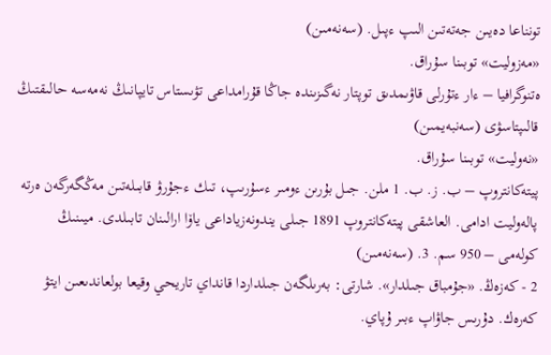تونناعا دەيىن جەتەتىن الىپ ءپىل. (سەنەمىن)
«مەزوليت» توبىنا سۇراق.
ەتنوگرافيا – ءار ءتۇرلى قاۋىمدىق توپتار نەگىزىندە جاڭا قۇرامداعى تۋىستاس تايپانىڭ نەمەسە حالىقتىڭ قالىپتاسۋى (سەنبەيمىن)
«نەوليت» توبىنا سۇراق.
پيتەكانتروپ – ب. ز. ب. 1 ملن. جىل بۇرىن ءومىر ءسۇرىپ، تىك ءجۇرۋ قابىلەتىن مەڭگەرگەن ەرتە پالەوليت ادامى. العاشقى پيتەكانتروپ 1891 جىلى يندونەزياداعى ياۆا ارالىنان تابىلدى. ميىنىڭ كولەمى – 950 سم. 3. (سەنەمىن)
2 - كەزەڭ. «جۇمباق جىلدار». شارتى: بەرىلگەن جىلداردا قانداي تاريحي وقيعا بولعاندىعىن ايتۋ كەرەك. دۇرىس جاۋاپ ءبىر ۇپاي.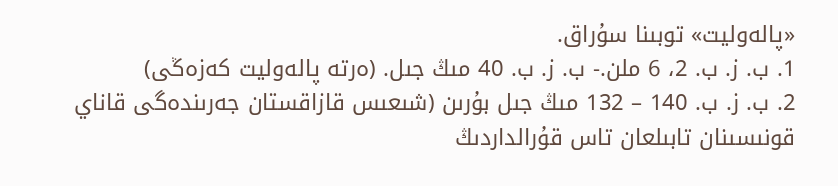«پالەوليت» توبىنا سۇراق.
1. ب. ز. ب. 2، 6 ملن.- ب. ز. ب. 40 مىڭ جىل. (ەرتە پالەوليت كەزەڭى)
2. ب. ز. ب. 140 – 132 مىڭ جىل بۇرىن (شىعىس قازاقستان جەرىندەگى قاناي قونىسىنان تابىلعان تاس قۇرالداردىڭ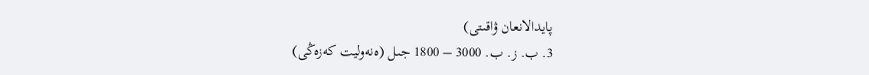پايدالانعان ۋاقىتى)
3. ب. ز. ب. 3000 – 1800 جىل (ەنەوليت كەزەڭى)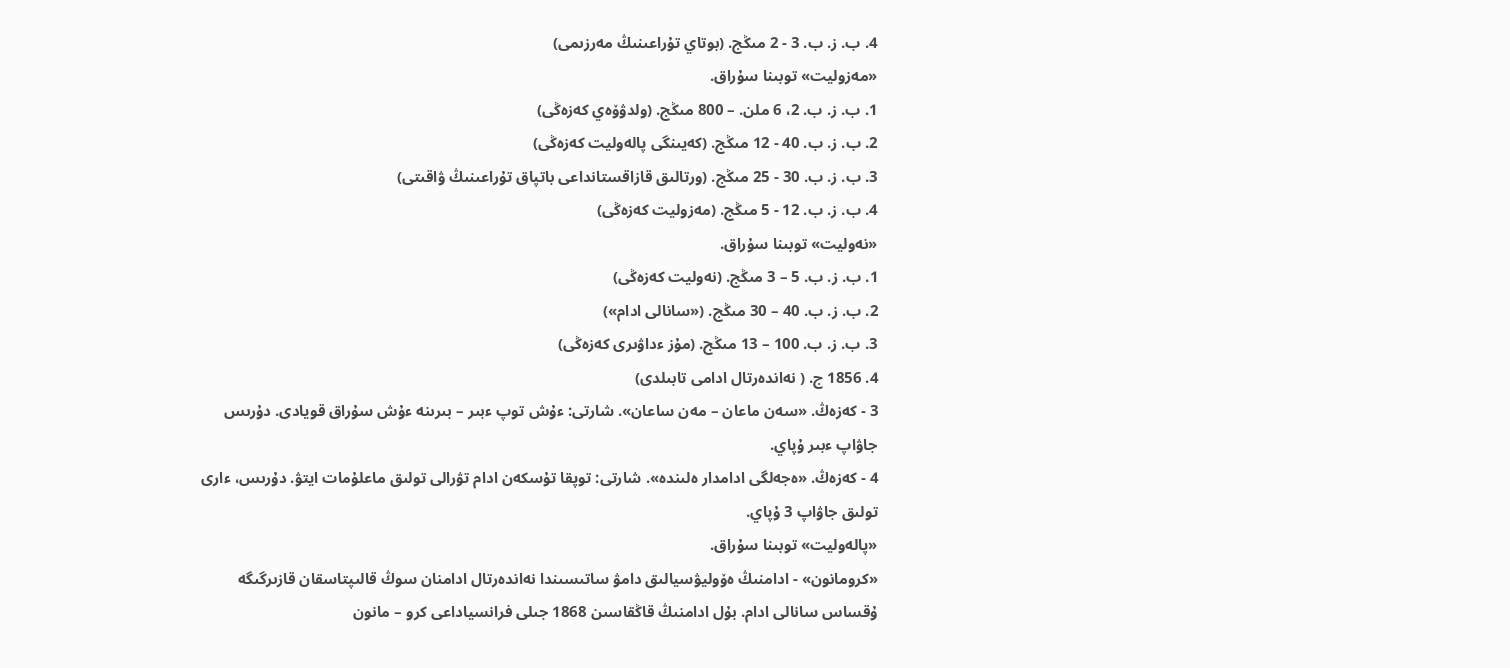4. ب. ز. ب. 3 - 2 مىڭج. (بوتاي تۇراعىنىڭ مەرزىمى)
«مەزوليت» توبىنا سۇراق.
1. ب. ز. ب. 2، 6 ملن. – 800 مىڭج. (ولدۋۆەي كەزەڭى)
2. ب. ز. ب. 40 - 12 مىڭج. (كەيىنگى پالەوليت كەزەڭى)
3. ب. ز. ب. 30 - 25 مىڭج. (ورتالىق قازاقستانداعى باتپاق تۇراعىنىڭ ۋاقىتى)
4. ب. ز. ب. 12 - 5 مىڭج. (مەزوليت كەزەڭى)
«نەوليت» توبىنا سۇراق.
1. ب. ز. ب. 5 – 3 مىڭج. (نەوليت كەزەڭى)
2. ب. ز. ب. 40 – 30 مىڭج. («سانالى ادام»)
3. ب. ز. ب. 100 – 13 مىڭج. (مۇز ءداۋىرى كەزەڭى)
4. 1856 ج. ( نەاندەرتال ادامى تابىلدى)
3 - كەزەڭ. «سەن ماعان – مەن ساعان». شارتى: ءۇش توپ ءبىر – بىرىنە ءۇش سۇراق قويادى. دۇرىس جاۋاپ ءبىر ۇپاي.
4 - كەزەڭ. «ەجەلگى ادامدار ەلىندە». شارتى: توپقا تۇسكەن ادام تۋرالى تولىق ماعلۇمات ايتۋ. دۇرىس، ءارى تولىق جاۋاپ 3 ۇپاي.
«پالەوليت» توبىنا سۇراق.
«كرومانون» - ادامنىڭ ەۆوليۋسيالىق دامۋ ساتىسىندا نەاندەرتال ادامنان سوڭ قالىپتاسقان قازىرگىگە ۇقساس سانالى ادام. بۇل ادامنىڭ قاڭقاسىن 1868 جىلى فرانسياداعى كرو – مانون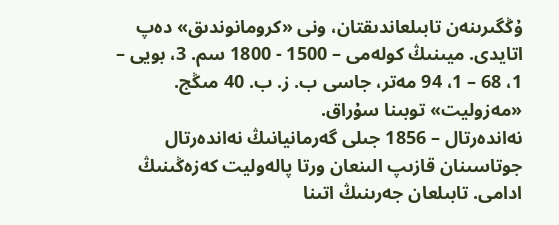ۇڭگىرىنەن تابىلعاندىقتان، ونى «كرومانوندىق» دەپ اتايدى. ميىنىڭ كولەمى – 1500 - 1800 سم. 3، بويى – 1، 68 – 1، 94 مەتر، جاسى ب. ز. ب. 40 مىڭج.
«مەزوليت» توبىنا سۇراق.
نەاندەرتال – 1856 جىلى گەرمانيانىڭ نەاندەرتال جوتاسىنان قازىپ الىنعان ورتا پالەوليت كەزەڭىنىڭ ادامى. تابىلعان جەرىنىڭ اتىنا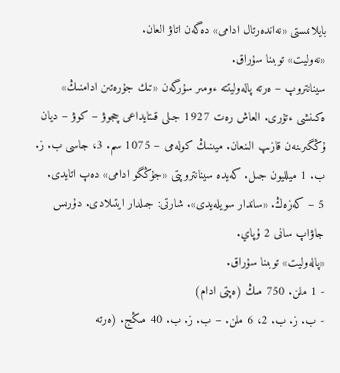بايلانىستى «نەاندەرتال ادامى» دەگەن اتاۋ العان.
«نەوليت» توبىنا سۇراق.
سينانتروپ – ەرتە پالەوليتتە ءومىر سۇرگەن «تىك جۇرەتىن ادامنىڭ» ەكىنشى ءتۇرى. العاش رەت 1927 جىلى قىتايداعى چجوۋ – كوۋ – ديان ۇڭگىرىنەن قازىپ الىنعان. ميىنىڭ كولەمى – 1075 سم. 3، جاسى ب. ز. ب. 1 ميلليون جىل. كەيدە سينانتروپتى «جۇڭگو ادامى» دەپ اتايدى.
5 – كەزەڭ. «ساندار سويلەيدى». شارتى: جىلدار ايتىلادى. دۇرىس جاۋاپ سانى 2 ۇپاي.
«پالەوليت» توبىنا سۇراق.
- 1 ملن. 750 مىڭ (ەپتى ادام)
- ب. ز. ب. 2، 6 ملن. – ب. ز. ب. 40 مىڭج. (ەرتە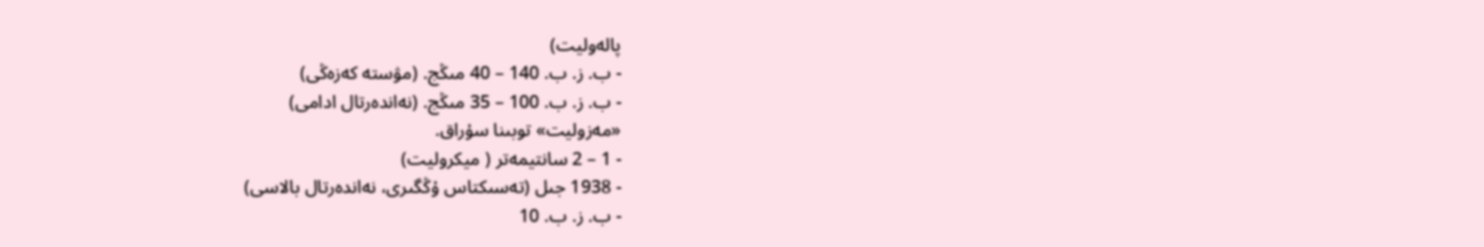پالەوليت)
- ب. ز. ب. 140 – 40 مىڭج. (مۋستە كەزەڭى)
- ب. ز. ب. 100 – 35 مىڭج. (نەاندەرتال ادامى)
«مەزوليت» توبىنا سۇراق.
- 1 – 2 سانتيمەتر ( ميكروليت)
- 1938 جىل (تەسىكتاس ۇڭگىرى، نەاندەرتال بالاسى)
- ب. ز. ب. 10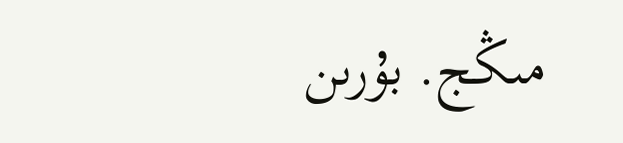مىڭج. بۇرىن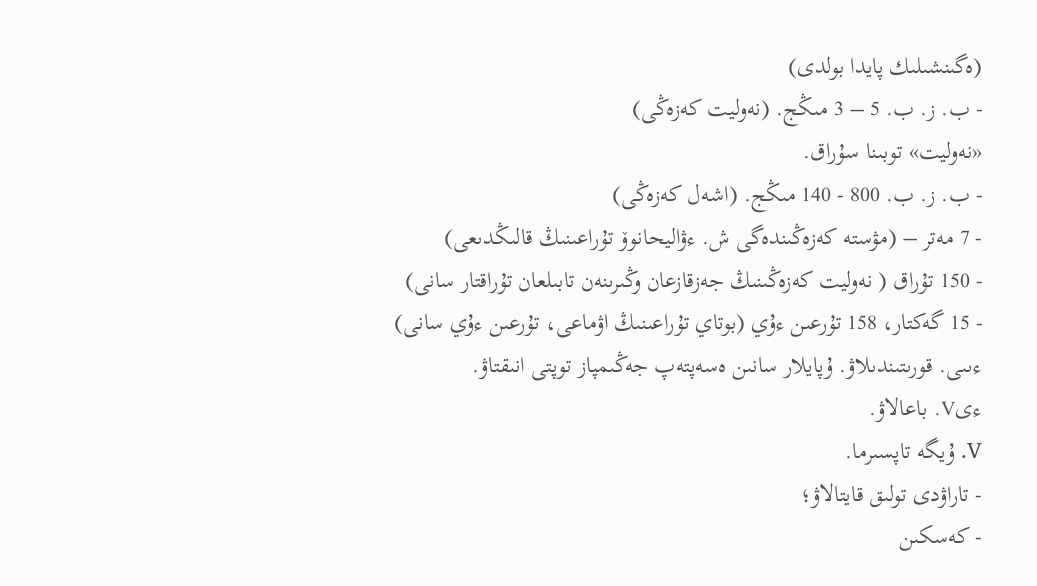(ەگىنشىلىك پايدا بولدى)
- ب. ز. ب. 5 – 3 مىڭج. (نەوليت كەزەڭى)
«نەوليت» توبىنا سۇراق.
- ب. ز. ب. 800 - 140 مىڭج. (اشەل كەزەڭى)
- 7 مەتر – (مۋستە كەزەڭىندەگى ش. ءۋاليحانوۆ تۇراعىنىڭ قالىڭدىعى)
- 150 تۇراق ( نەوليت كەزەڭىنىڭ جەزقازعان وڭىرىنەن تابىلعان تۇراقتار سانى)
- 15 گەكتار، 158 تۇرعىن ءۇي (بوتاي تۇراعىنىڭ اۋماعى، تۇرعىن ءۇي سانى)
ءىىى. قورىتىندىلاۋ. ۇپايلار سانىن ەسەپتەپ جەڭىمپاز توپتى انىقتاۋ.
ءىV. باعالاۋ.
V. ۇيگە تاپسىرما.
- تاراۋدى تولىق قايتالاۋ؛
- كەسكىن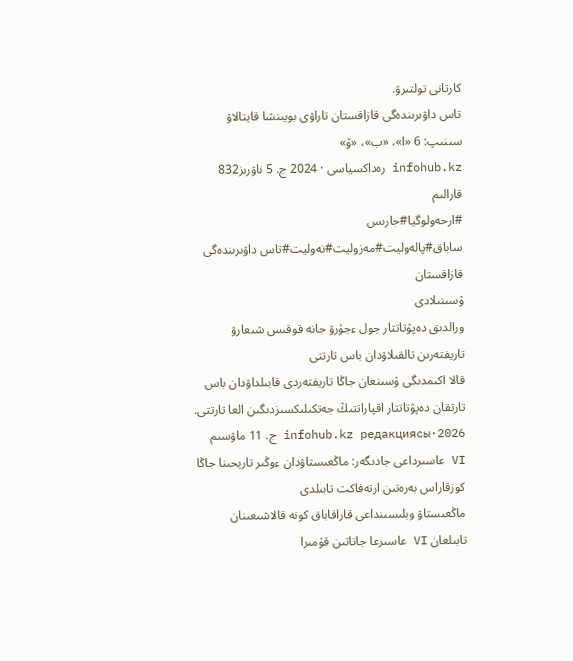كارتانى تولتىرۋ.
تاس داۋىرىندەگى قازاقستان تاراۋى بويىنشا قايتالاۋ
سىنىپ: 6 «ا»، «ب»، «ۆ»
infohub.kz رەداكسياسى · 2024 ج. 5 ناۋرىز832 قارالىم
#ارحەولوگيا#جارىس ساباق#پالەوليت#مەزوليت#نەوليت#تاس داۋىرىندەگى قازاقستان
ۇسىنىلادى
ورالدىق دەپۋتاتتار جول ءجۇرۋ جانە قوقىس شىعارۋ تاريفتەرىن تالقىلاۋدان باس تارتتى
قالا اكىمدىگى ۇسىنعان جاڭا تاريفتەردى قابىلداۋدان باس تارتقان دەپۋتاتتار اقپاراتتىڭ جەتكىلىكسىزدىگىن العا تارتتى.
infohub.kz редакциясы·2026 ج. 11 ماۋسىم
VI عاسىرداعى جادىگەر: ماڭعىستاۋدان ءوڭىر تاريحىنا جاڭا كوزقاراس بەرەتىن ارتەفاكت تابىلدى
ماڭعىستاۋ وبلىسىنداعى قاراقاباق كونە قالاشىعىنان تابىلعان VI عاسىرعا جاتاتىن قۇمىرا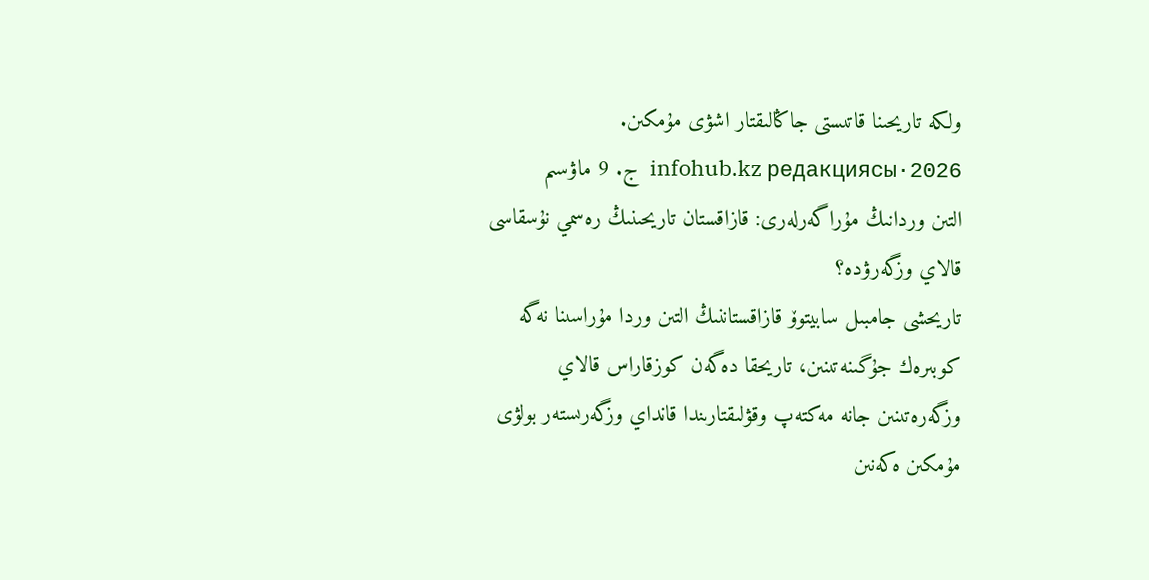ولكە تاريحىنا قاتىستى جاڭالىقتار اشۋى مۇمكىن.
infohub.kz редакциясы·2026 ج. 9 ماۋسىم
التىن وردانىڭ مۇراگەرلەرى: قازاقستان تاريحىنىڭ رەسمي نۇسقاسى قالاي وزگەرۋدە؟
تاريحشى جامبىل سابيتوۆ قازاقستاننىڭ التىن وردا مۇراسىنا نەگە كوبىرەك جۇگىنەتىنىن، تاريحقا دەگەن كوزقاراس قالاي وزگەرەتىنىن جانە مەكتەپ وقۋلىقتارىندا قانداي وزگەرىستەر بولۋى مۇمكىن ەكەنىن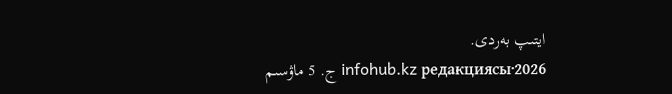ايتىپ بەردى.
infohub.kz редакциясы·2026 ج. 5 ماۋسىم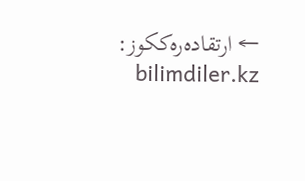← ارتقادەرەككوز: bilimdiler.kz